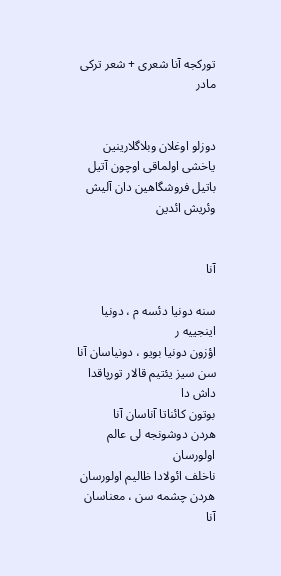تورکجه آنا شعری + شعر ترکی مادر


دوزلو اوغلان وبلاگلارینین یاخشی اولماقی اوچون آتیل باتیل فروشگاهین دان آلیش وئریش ائدین


آنا

سنه دونیا دئسه م ، دونیا اینجییه ر
اؤزون دونیا بویو ، دونیاسان آنا
سن سیز یئتیم قالار تورپاقدا داش دا
بوتون کائناتا آناسان آنا
هردن دوشونجه لی عالم اولورسان
ناخلف ائولادا ظالیم اولورسان
هردن چشمه سن ، معناسان آنا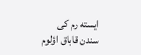ایسته رم کی سندن قاباق اؤلوم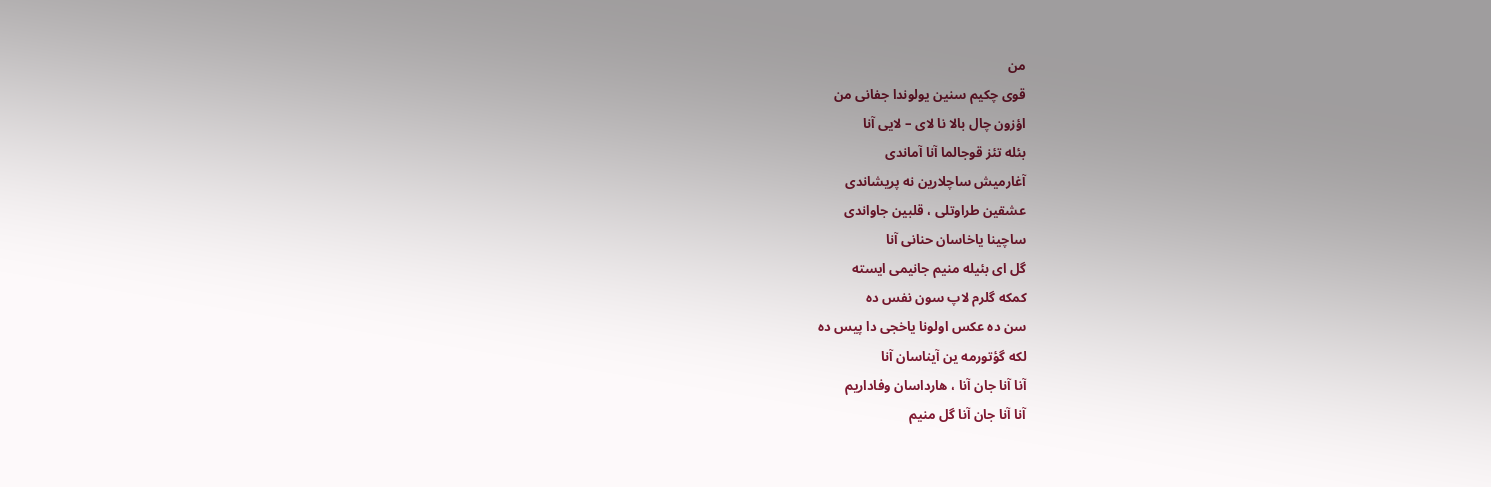من
قوی چکیم سنین یولوندا جفانی من
اؤزون چال بالا نا لای – لایی آنا
بئله تئز قوجالما آنا آماندی
آغارمیش ساچلارین نه پریشاندی
عشقین طراوتلی ، قلبین جاواندی
ساچینا یاخاسان حنانی آنا
گل ای بئیله منیم جانیمی ایسته
کمکه گلرم لاپ سون نفس ده
سن ده عکس اولونا یاخجی دا پیس ده
لکه گؤتورمه ین آیناسان آنا
آنا آنا جان آنا ، هارداسان وفاداریم
آنا آنا جان آنا گل منیم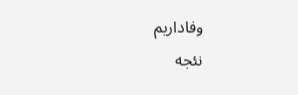وفاداریم
نئجه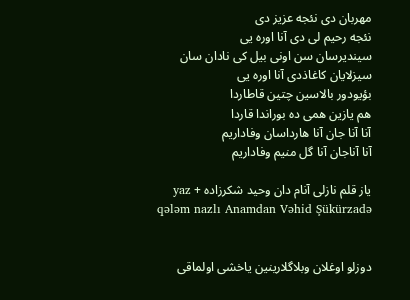مهربان دی نئجه عزیز دی
نئجه رحیم لی دی آنا اوره یی
سیندیرسان سن اونی بیل کی نادان سان
سیزلایان کاغاذدی آنا اوره یی
بؤیودور بالاسین چتین قاطاردا
هم یازین همی ده بوراندا قاردا
آنا آنا جان آنا هارداسان وفاداریم
آنا آناجان آنا گل منیم وفاداریم

یاز قلم نازلی آنام دان وحید شکرزاده + yaz qələm nazlı Anamdan Vəhid Şükürzadə


دوزلو اوغلان وبلاگلارینین یاخشی اولماقی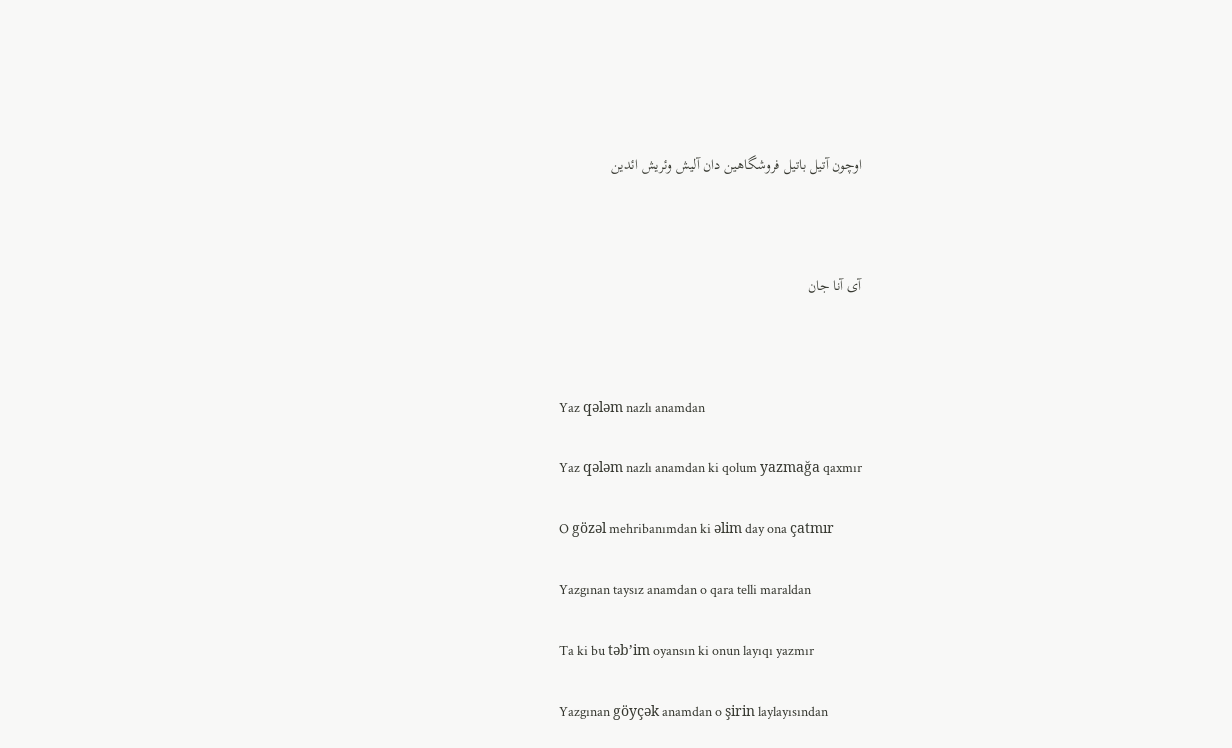اوچون آتیل باتیل فروشگاهین دان آلیش وئریش ائدین



آی آنا جان



Yaz qələm nazlı anamdan

Yaz qələm nazlı anamdan ki qolum yazmağa qaxmır

O gözəl mehribanımdan ki əlim day ona çatmır

Yazgınan taysız anamdan o qara telli maraldan

Ta ki bu təb’im oyansın ki onun layıqı yazmır

Yazgınan göyçək anamdan o şirin laylayısından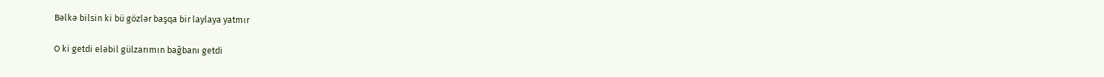Bəlkə bilsin ki bü gözlər başqa bir laylaya yatmır

O ki getdi eləbil gülzarımın bağbanı getdi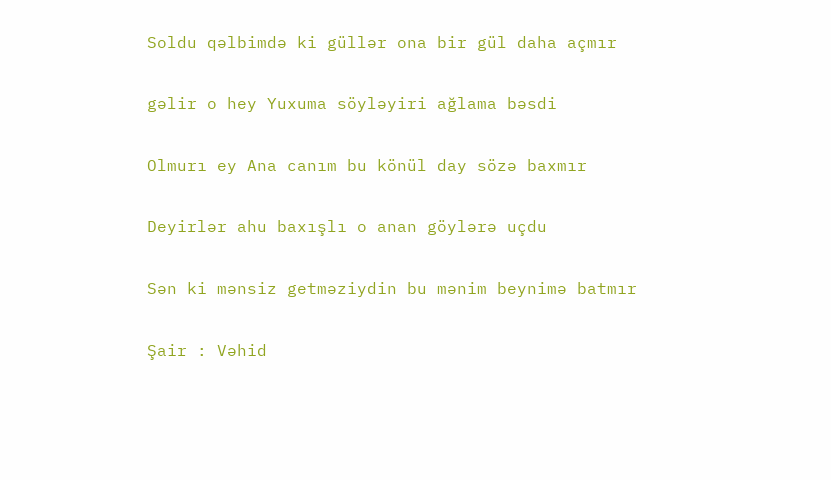Soldu qəlbimdə ki güllər ona bir gül daha açmır

gəlir o hey Yuxuma söyləyiri ağlama bəsdi

Olmurı ey Ana canım bu könül day sözə baxmır

Deyirlər ahu baxışlı o anan göylərə uçdu

Sən ki mənsiz getməziydin bu mənim beynimə batmır

Şair : Vəhid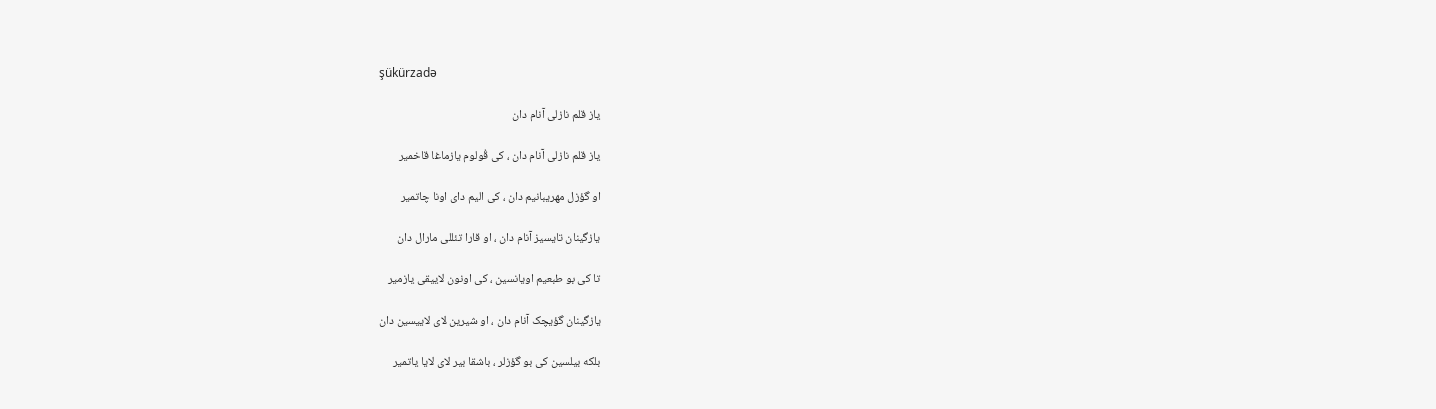şükürzadə

یاز قلم نازلی آنام دان

یاز قلم نازلی آنام دان ، کی قُولوم یازماغا قاخمیر

او گؤزل مهریبانیم دان ، کی الیم دای اونا چاتمیر

یازگینان تایسیز آنام دان ، او قارا تئللی مارال دان

تا کی بو طبعیم اویانسین ، کی اونون لاییقی یازمیر

یازگینان گؤیچک آنام دان ، او شیرین لای لاییسین دان

بلکه بیلسین کی بو گؤزلر ، باشقا بیر لای لایا یاتمیر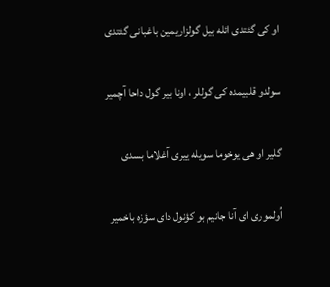او کی گئتدی ائله بیل گولزاریمین باغبانی گئتدی

سولدو قلبیمده کی گوللر ، اونا بیر گول داحا آچمیر

گلیر او هی یوخوما سویله ییری آغلاما بسدی

اُولموری ای آنا جانیم بو کؤنول دای سؤزه باخمیر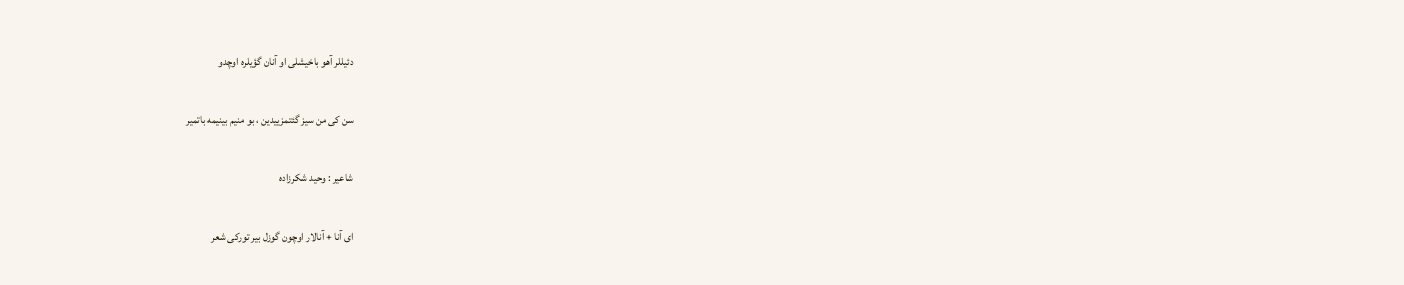دئیللر آهو باخیشلی او آنان گؤیلره اوچدو

سن کی من سیز گئتمزییدین ، بو منیم بینیمه باتمیر

شاعیر : وحید شکرزاده

ای آنا + آنالار اوچون گوزل بیر تورکی شعر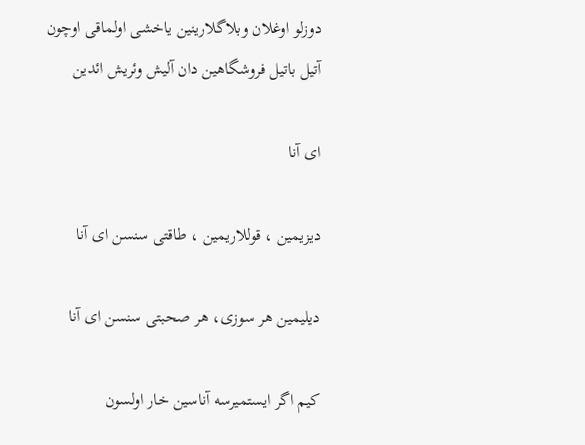دوزلو اوغلان وبلاگلارینین یاخشی اولماقی اوچون آتیل باتیل فروشگاهین دان آلیش وئریش ائدین

ای آنا

دیزیمین ، قوللاریمین ، طاقتی سنسن ای آنا

دیلیمین هر سوزی، هر صحبتی سنسن ای آنا

کیم اگر ایستمیرسه آناسین خار اولسون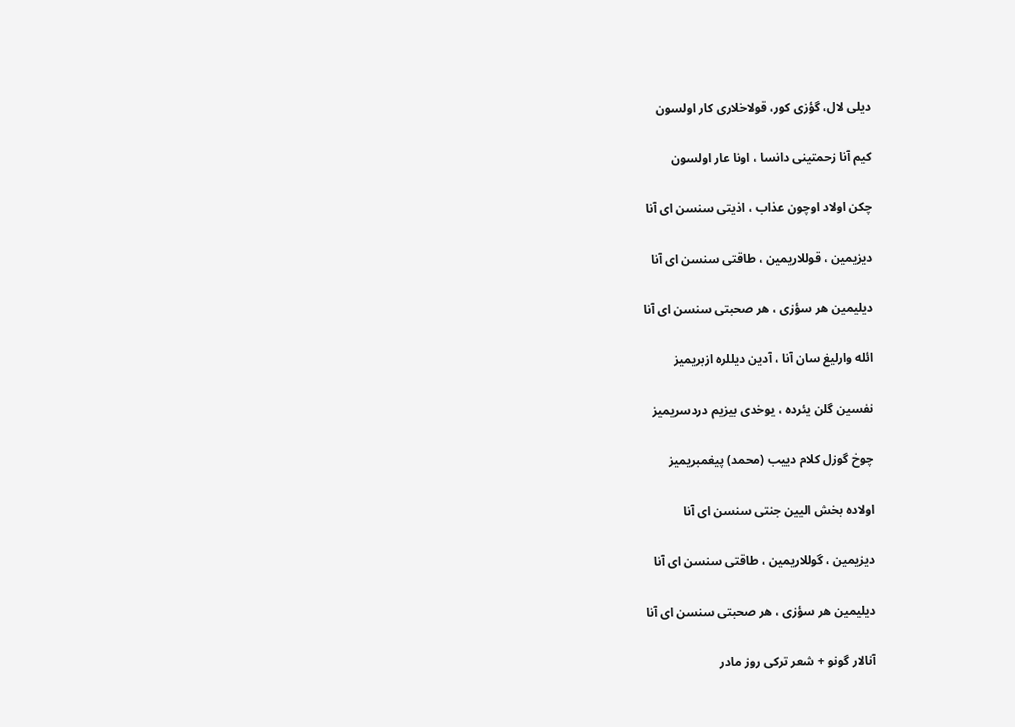دیلی لال، گؤزی کور، قولاخلاری کار اولسون

کیم آنا زحمتینی دانسا ، اونا عار اولسون

چکن اولاد اوچون عذاب ، اذیتی سنسن ای آنا

دیزیمین ، قوللاریمین ، طاقتی سنسن ای آنا

دیلیمین هر سؤزی ، هر صحبتی سنسن ای آنا

ائله وارلیغ سان آنا ، آدین دیللره ازبریمیز

نفسین گلن یئرده ، یوخدی بیزیم دردسریمیز

چوخ گوزل کلام دییب (محمد) پیغمبریمیز

اولاده بخش الیین جنتی سنسن ای آنا

دیزیمین ، گوللاریمین ، طاقتی سنسن ای آنا

دیلیمین هر سؤزی ، هر صحبتی سنسن ای آنا

آنالار گونو + شعر ترکی روز مادر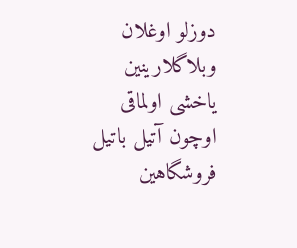دوزلو اوغلان وبلاگلارینین یاخشی اولماقی اوچون آتیل باتیل فروشگاهین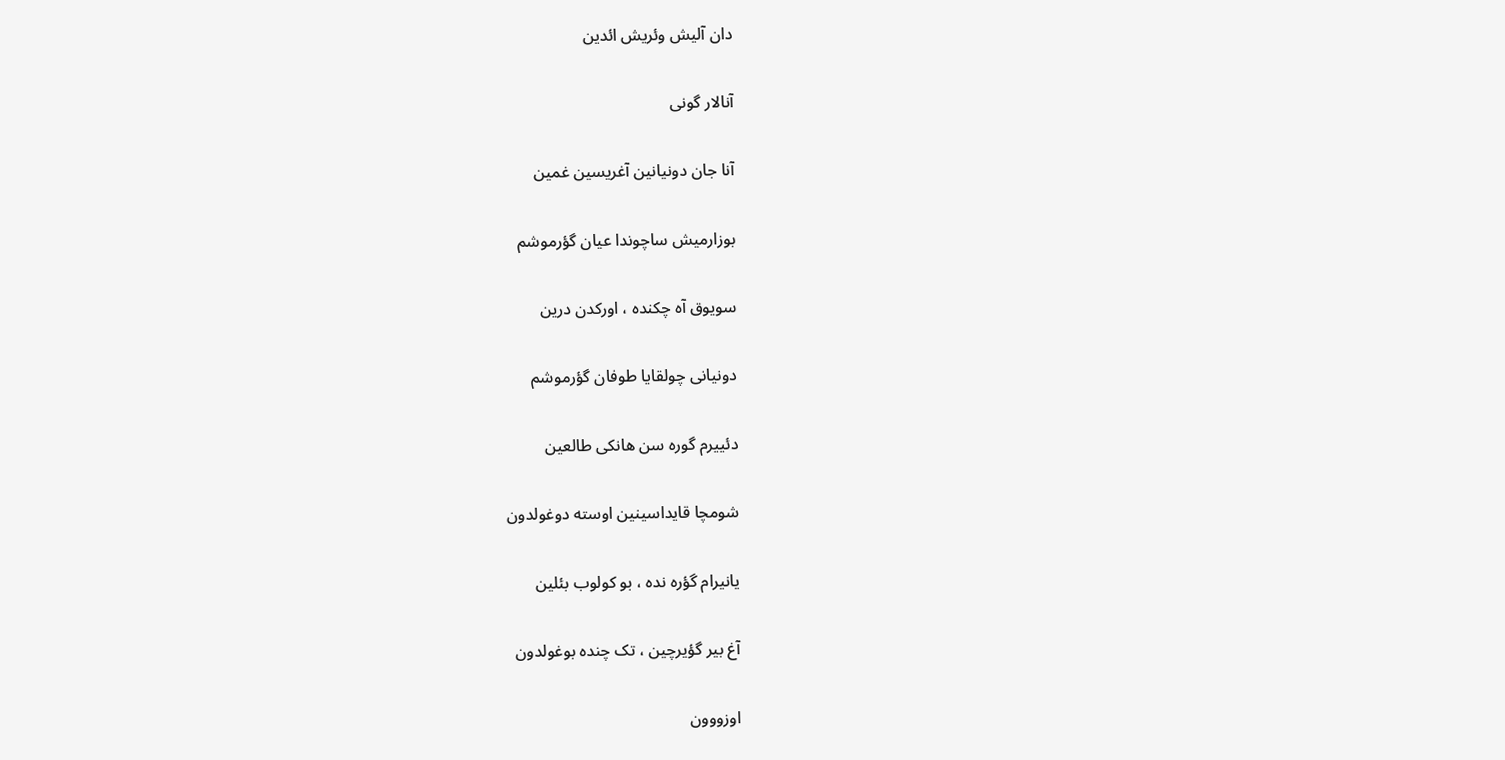دان آلیش وئریش ائدین

آنالار گونی

آنا جان دونیانین آغریسین غمین

بوزارمیش ساچوندا عیان گؤرموشم

سویوق آه چکنده ، اورکدن درین

دونیانی چولقایا طوفان گؤرموشم

دئییرم گوره سن هانکی طالعین

شومچا قایداسینین اوسته دوغولدون

یانیرام گؤره نده ، بو کولوب بئلین

آغ بیر گؤیرچین ، تک چنده بوغولدون

اوزووون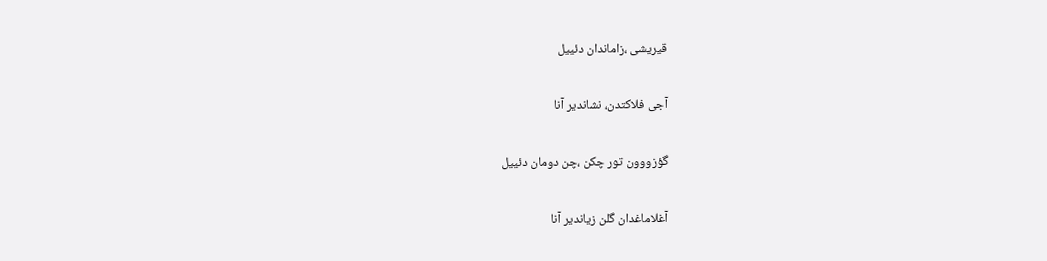قیریشی ،زاماندان دئییل

آجی فلاکتدن، نشاندیر آنا

گؤزووون تور چکن ،چن دومان دئییل

آغلاماغدان گلن زیاندیر آنا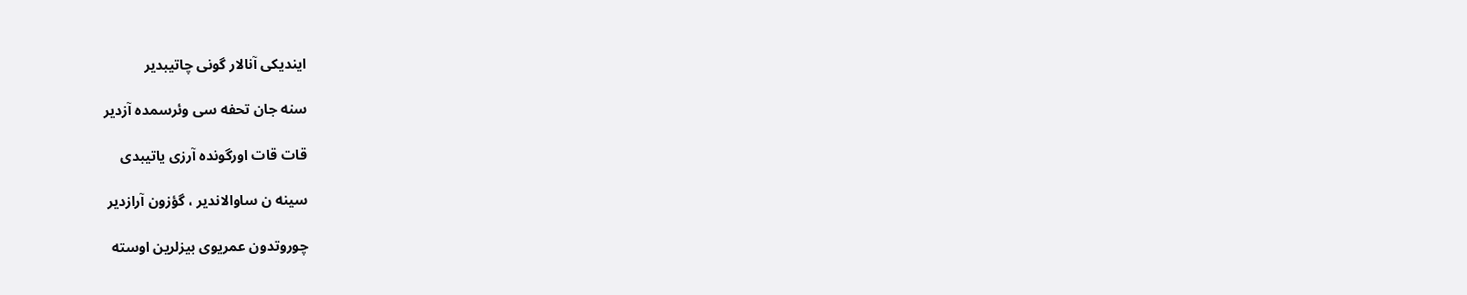ایندیکی آنالار گونی چاتیبدیر

سنه جان تحفه سی وئرسمده آزدیر

قات قات اورگونده آرزی یاتیبدی

سینه ن ساوالاندیر ، گؤزون آرازدیر

چوروتدون عمریوی بیزلرین اوسته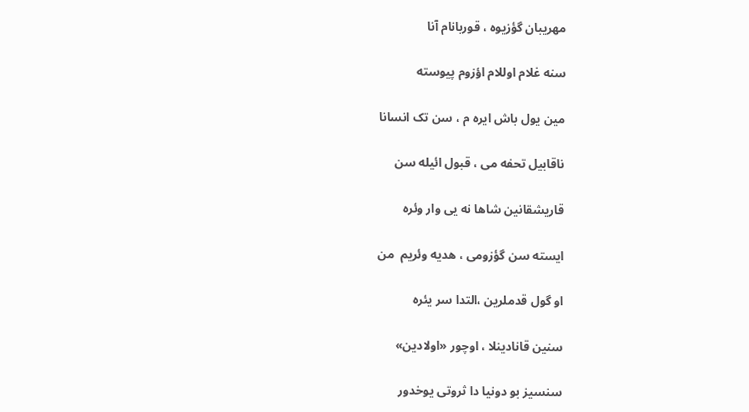مهریبان گؤزیوه ، قوربانام آنا

سنه غلام اوللام اؤزوم پیوسته

مین یول باش ایره م ، سن تک انسانا

ناقابیل تحفه می ، قبول ائیله سن

قاریشقانین شاها نه یی وار وئره

ایسته سن گؤزومی ، هدیه وئریم  من

او گول قدملرین ،التدا سر یئره

سنین قانادینلا ، اوچور «اولادین»

سنسیز بو دونیا دا ثروتی یوخدور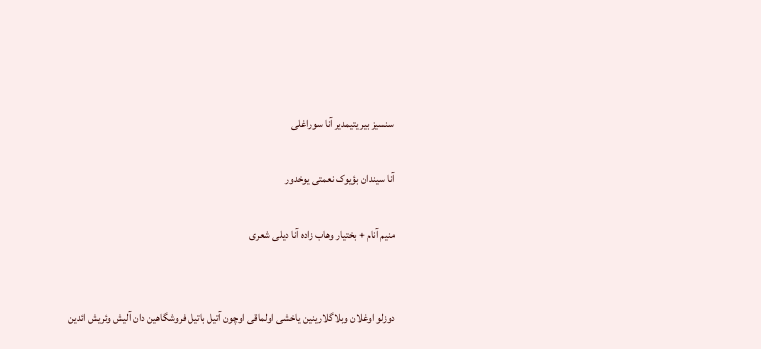سنسیز بیر یتیمدیر آنا سوراغلی

آنا سیندان بؤیوک نعمتی یوخدور

منیم آنام + بختیار وهاب زاده آنا دیلی شعری


دوزلو اوغلان وبلاگلارینین یاخشی اولماقی اوچون آتیل باتیل فروشگاهین دان آلیش وئریش ائدین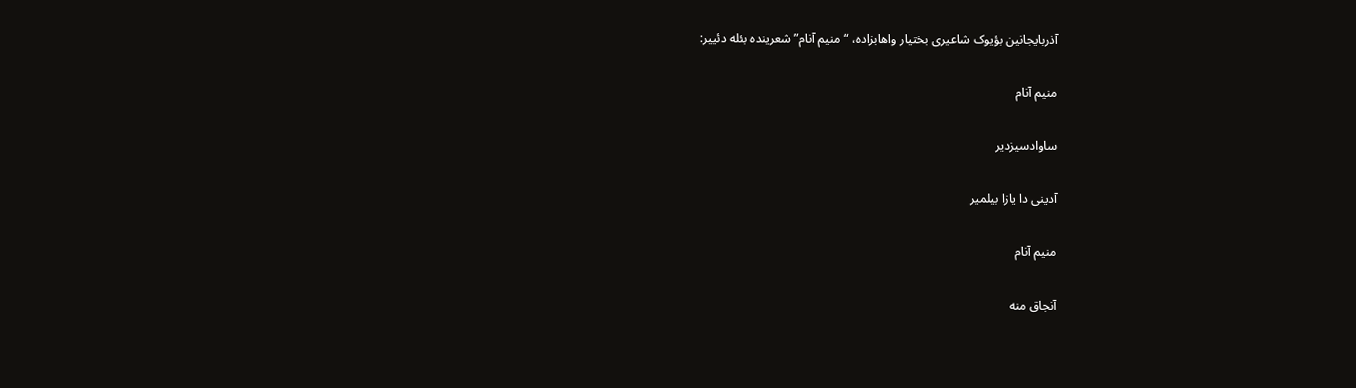آذربایجانین بؤیوک شاعيری بختیار واهابزاده، “منیم آنام” شعرینده بئله دئییر:

منیم آنام

ساوادسیزدیر

آدینی دا یازا بیلمیر

منیم آنام

آنجاق منه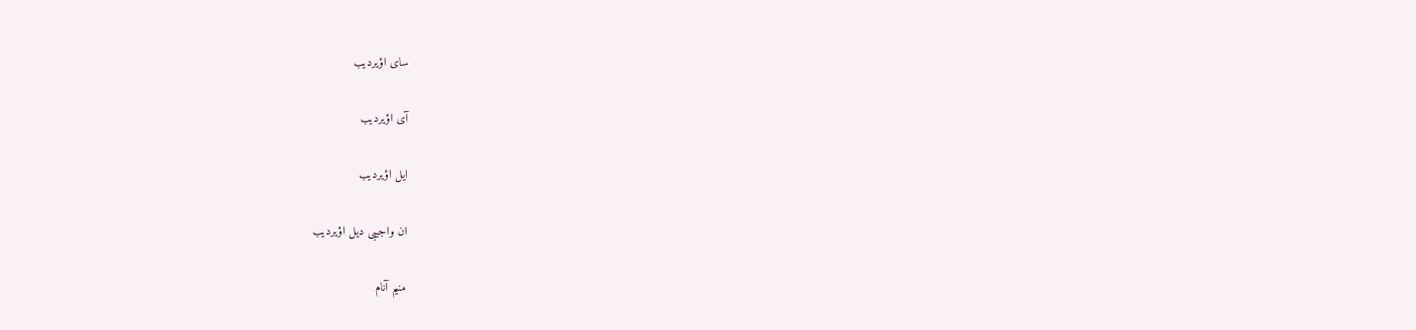سای اؤیردیب

آی اؤیردیب

ایل اؤیردیب

ان واجیبی دیل اؤیردیب

منیم آنام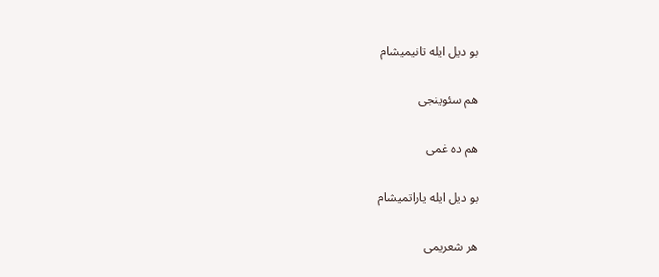بو دیل ایله تانیمیشام

هم سئوینجی

هم ده غمی

بو دیل ایله یاراتمیشام

هر شعریمی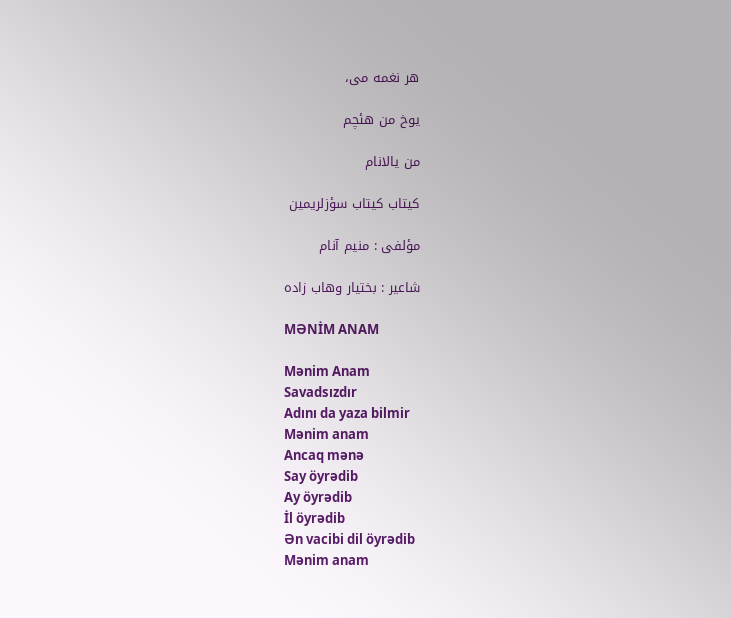هر نغمه می،

یوخ من هئچم

من یالانام

کیتاب کیتاب سؤزلریمین

مؤلفی : منیم آنام

شاعیر : بختیار وهاب زاده

MƏNİM ANAM

Mənim Anam
Savadsızdır
Adını da yaza bilmir
Mənim anam
Ancaq mənə
Say öyrədib
Ay öyrədib
İl öyrədib
Ən vacibi dil öyrədib
Mənim anam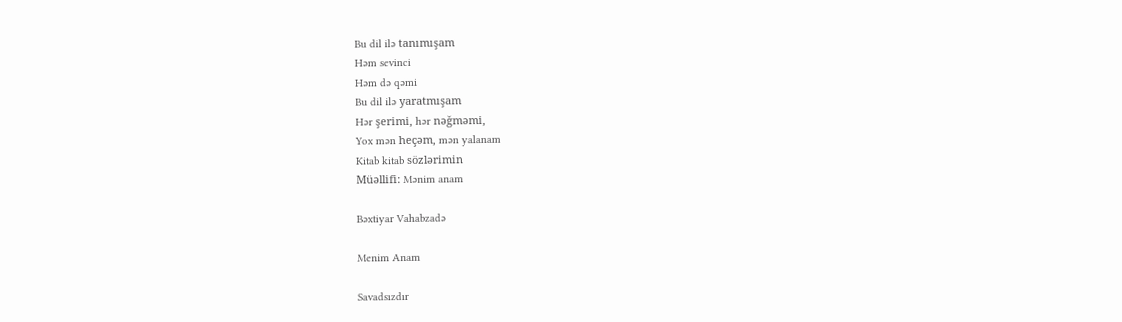Bu dil ilə tanımışam
Həm sevinci
Həm də qəmi
Bu dil ilə yaratmışam
Hər şerimi, hər nəğməmi,
Yox mən heçəm, mən yalanam
Kitab kitab sözlərimin
Müəllifi: Mənim anam

Bəxtiyar Vahabzadə

Menim Anam

Savadsızdır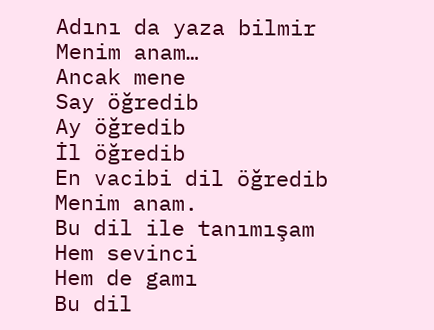Adını da yaza bilmir
Menim anam…
Ancak mene
Say öğredib
Ay öğredib
İl öğredib
En vacibi dil öğredib
Menim anam.
Bu dil ile tanımışam
Hem sevinci
Hem de gamı
Bu dil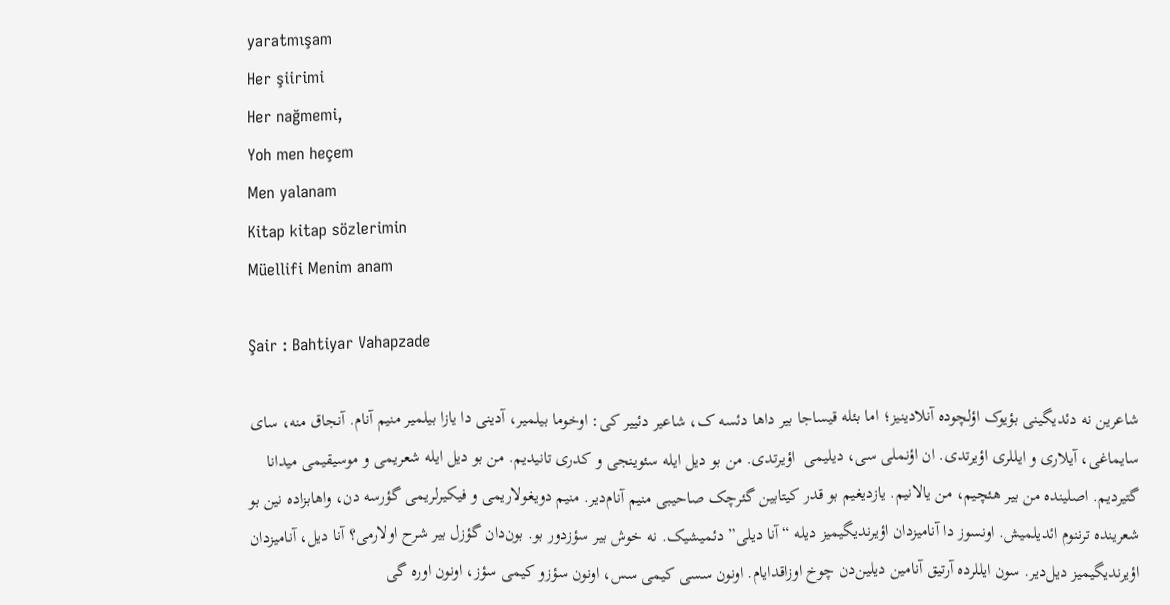yaratmışam
Her şiirimi
Her nağmemi,
Yoh men heçem
Men yalanam
Kitap kitap sözlerimin
Müellifi Menim anam

Şair : Bahtiyar Vahapzade

شاعرین نه دئدیگینی بؤیوک اؤلچوده آنلادینیز؛ اما بئله قیساجا بیر داها دئسه ک، شاعیر دئییر کی: اوخوما بیلمیر، آدینی دا یازا بیلمیر منیم آنام. آنجاق منه، سای سایماغی، آیلاری و ایللری اؤیرتدی. ان اؤنملی سی، دیلیمی  اؤیرتدی. من بو دیل ایله سئوینجی و کدری تانیدیم. من بو دیل ایله شعریمی و موسیقیمی میدانا گتیردیم. اصلینده من بیر هئچیم، من یالانیم. یازدیغیم بو قدر کیتابین گئرچک صاحیبی منیم آنام‌دیر. منیم دویغولاریمی و فیکیرلریمی گؤرسه دن، واهابزاده نین بو شعرینده ترننوم ائدیلمیش. اونسوز دا آنامیزدان اؤیرندیگیمیز دیله “آنا دیلی” دئمیشیک. نه خوش بیر سؤزدور بو. بون‌دان گؤزل بیر شرح اولارمی؟ آنا دیل، آنامیزدان اؤیرندیگیمیز دیل‌دیر. سون ایللرده آرتیق آنامین دیلین‌دن چوخ اوزاقدایام. اونون سسی کیمی سس، اونون سؤزو کیمی سؤز، اونون اوره گی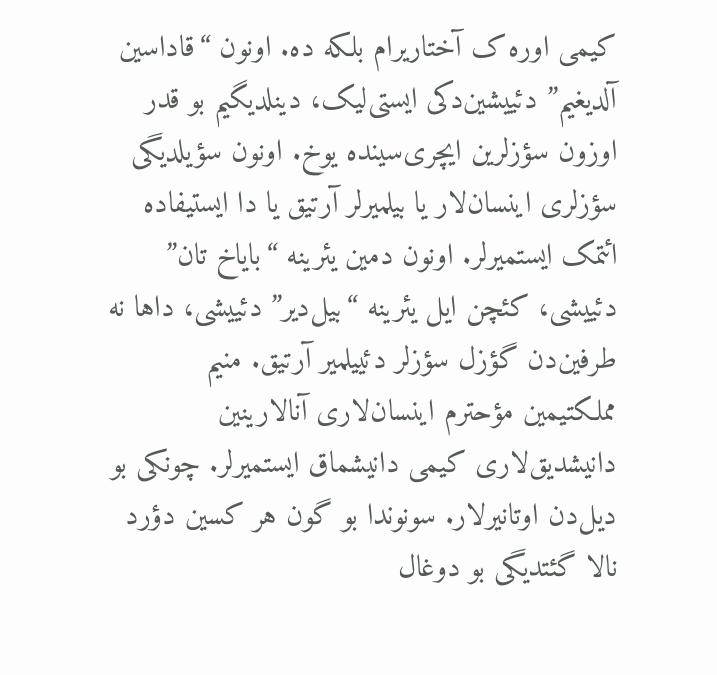کیمی اوره ک آختاریرام بلکه ده. اونون “قاداسین آلدیغیم” دئییشین‌دکی ایستی‌لیک، دینلدیگیم بو قدر اوزون سؤزلرین ایچری‌سینده یوخ. اونون سؤیلدیگی سؤزلری اینسان‌لار یا بیلمیرلر آرتیق یا دا ایستیفاده ائتمک ایستمیرلر. اونون دمین یئرینه “بایاخ تان” دئییشی، کئچن ایل یئرینه “بیل‌دیر” دئییشی، داها نه طرفین‌دن گؤزل سؤزلر دئییلمیر آرتیق. منیم مملکتیمین مؤحترم اینسان‌لاری آنا‌لارینین دانیشدیق‌لاری کیمی دانیشماق ایستمیرلر. چونکی بو دیل‌دن اوتانیرلار. سونوندا بو گون هر کسین دؤرد نالا گئتدیگی بو دوغال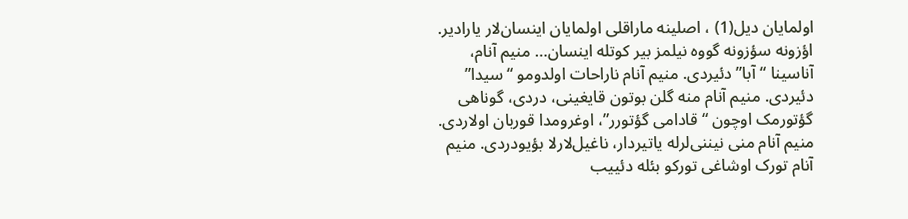اولمایان دیل(1) ، اصلینه ماراقلی اولمایان اینسان‌لار یارا‌دیر. اؤزونه سؤزونه گووه نیلمز بیر کوتله اینسان… منیم آنام، آناسینا “آبا” دئیردی. منیم آنام ناراحات اولدومو “سیدا” دئیردی. منیم آنام منه گلن بوتون قایغینی، دردی، گوناهی گؤتورمک اوچون “قادامی گؤتورر”، اوغرومدا قوربان اولاردی. منیم آنام منی نیننی‌لرله یاتیردار، ناغیل‌لارلا بؤیودردی. منیم آنام تورک اوشاغی تورکو بئله دئییب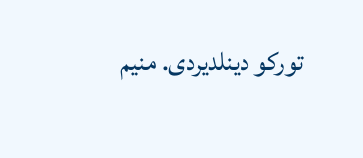تورکو دینلدیردی. منیم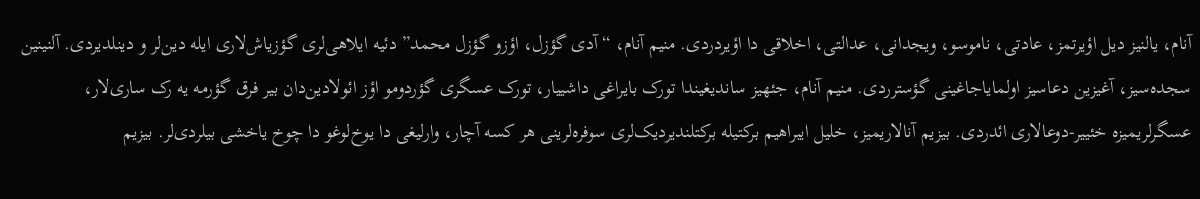آنام، یالنیز دیل اؤیرتمز، عادتی، ناموسو، ویجدانی، عدالتی، اخلاقی دا اؤیردردی. منیم آنام، “آدی گؤزل، اؤزو گؤزل محمد” دئیه ایلاهی‌لری گؤزیاش‌لاری ایله دین‌لر و دینلدیردی. آلنینین سجده‌سیز، آغیزین دعا‌سیز اولمایاجاغینی گؤسترردی. منیم آنام، جئهیز ساندیغیندا تورک بایراغی داشییار، تورک عسگری گؤردومو اؤز ائولادین‌دان بیر فرق گؤرمه یه رک ساری‌لار، عسگرلریمیزه خئییر-دوعا‌لاری ائدردی. بیزیم آنا‌لاریمیز، خلیل ایبراهیم برکتیله برکتلندیردیک‌لری سوفره‌لرینی هر کسه آچار، وارلیغی دا یوخ‌لوغو دا چوخ یاخشی بیلردی‌لر. بیزیم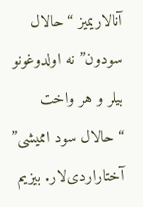آنا‌لاریمیز “حالال سودون” نه اولدوغونو بیلر و هر واخت “حالال سود اممیشی” آختاراردی‌لار. بیزیم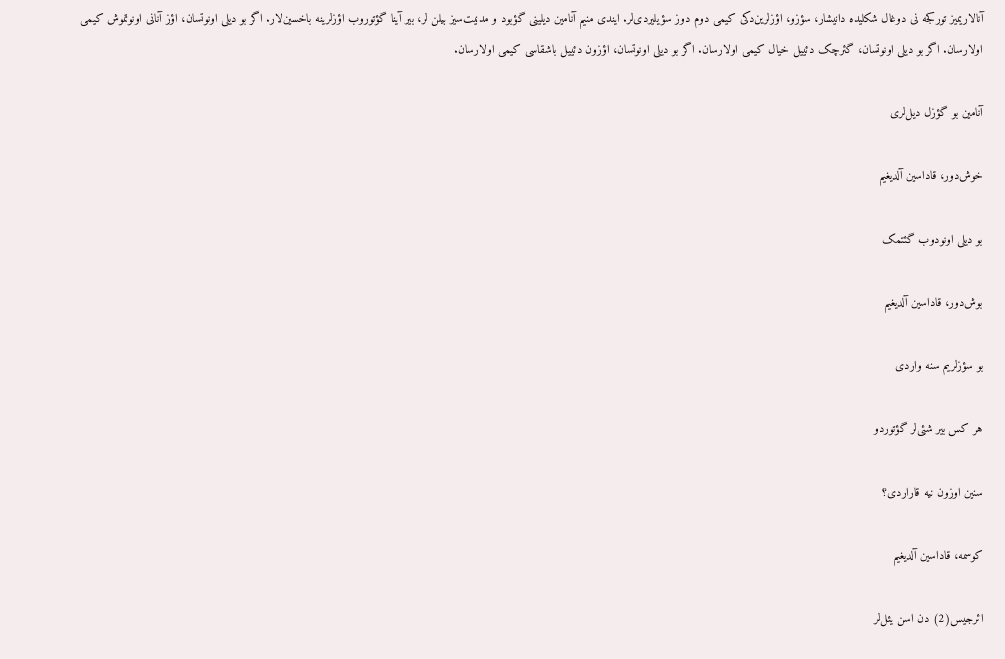آنا‌لاریمیز تورکجه نی دوغال شکلیده دانیشار، سؤزو، اؤزلرین‌دکی کیمی دوم دوز سؤیلیردی‌لر. ایندی منیم آنامین دیلینی گؤبود و مدنیت‌سیز بیلن لر، بیر آینا گؤتوروب اؤزلرینه باخسین‌لار. اگر بو دیلی اونوتسان، اؤز آنانی اونوتموش کیمی اولارسان. اگر بو دیلی اونوتسان، گئرچک دئییل خیال کیمی اولارسان. اگر بو دیلی اونوتسان، اؤزون دئییل باشقاسی کیمی اولارسان.

آنامین بو گؤزل دیل‌لری

خوش‌دور، قاداسین آلدیغیم

بو دیلی اونودوب گئتمک

بوش‌دور، قاداسین آلدیغیم

بو سؤزلریم سنه واردی

هر کس بیر شئی‌لر گؤتوردو

سنین اوزون نیه قاراردی؟

کوسمه، قاداسین آلدیغیم

ائرجیس(2) دن اسن یئل‌لر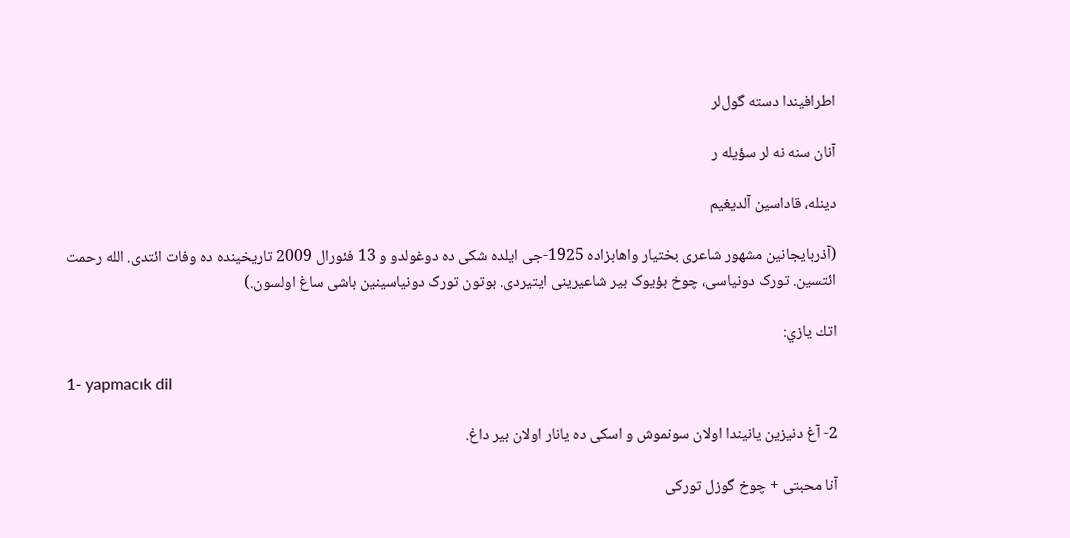اطرافیندا دسته گول‌لر

آنان سنه نه لر سؤیله ر

دینله، قاداسین آلدیغیم

(آذربایجانین مشهور شاعری بختیار واهابزاده 1925-جی ایلده شکی ده دوغولدو و 13 فئورال 2009 تاریخینده ده وفات ائتدی. الله رحمت ائتسین. تورک دونیاسی، چوخ بؤیوک بیر شاعیرینی ایتیردی. بوتون تورک دونیاسینین باشی ساغ اولسون.)

اتك يازي:

1- yapmacık dil

2- آغ دنیزین یانیندا اولان سونموش و اسکی ده یانار اولان بیر داغ.

آنا محبتی + چوخ گوزل تورکی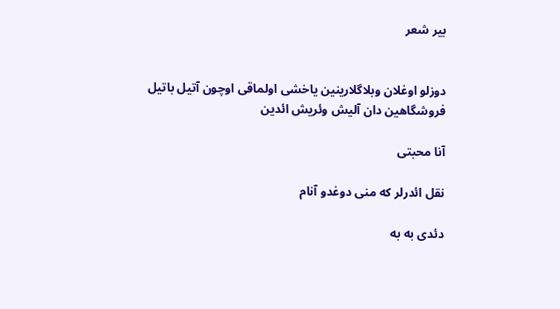بیر شعر


دوزلو اوغلان وبلاگلارینین یاخشی اولماقی اوچون آتیل باتیل فروشگاهین دان آلیش وئریش ائدین

آنا محبتی

نقل ائدرلر که منی دوغدو آنام

دئدی به به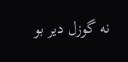نه گوزل دیر بو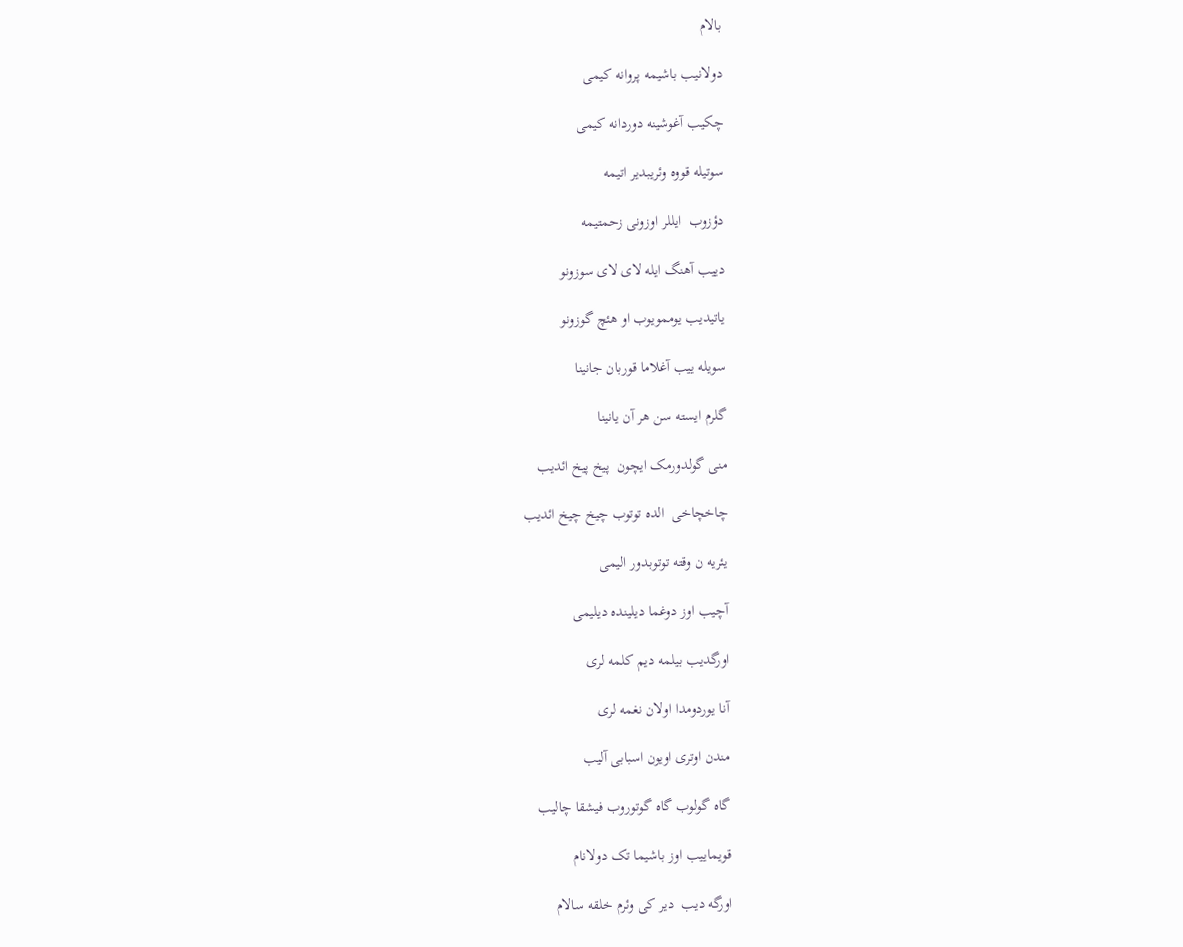بالام

دولانیب باشیمه پروانه کیمی

چکیب آغوشینه دوردانه کیمی

سوتیله قووه وئریبدیر اتیمه

دؤزوب  ایللر اوزونی زحمتیمه

دییب آهنگ ایله لای لای سوزونو

یاتیدیب یوممویوب او هئچ گوزونو

سویله ییب آغلاما قوربان جانینا

گلرم ایسته سن هر آن یانینا

منی گولدورمک ایچون  پیخ پیخ ائدیب

چاخچاخی  الده توتوب چیخ چیخ ائدیب

یئریه ن وقته توتوبدور الیمی

آچیب اوز دوغما دیلینده دیلیمی

اورگدیب بیلمه دیم کلمه لری

آنا یوردومدا اولان نغمه لری

مندن اوتری اویون اسبابی آلیب

گاه گولوب گاه گوتوروب فیشقا چالیب

قویماییب اوز باشیما تک دولانام

اورگه دیب  دیر کی وئرم خلقه سالام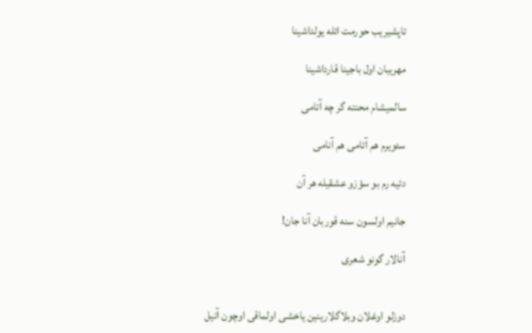تاپشیریب حورمت ائله یولداشینا

مهریبان اول باجینا قارداشینا

سالمیشام محنته گر چه آتامی

سئویرم هم آتامی هم آنامی

دئیه رم بو سؤزو عشقیله هر آن

جانیم اولسون سنه قوربان آنا جان!

آنالار گونو شعری


دوزلو اوغلان وبلاگلارینین یاخشی اولماقی اوچون آتیل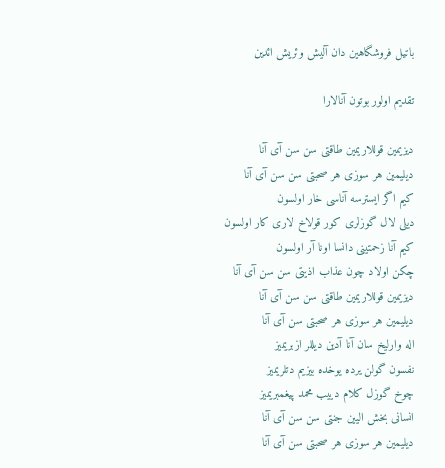باتیل فروشگاهین دان آلیش وئریش ائدین

تقدیم اولور بوتون آنالارا

دیزیمین قوللاریمین طاقتی سن سن آی آنا
دیلیمین هر سوزی هر صحبتی سن سن آی آنا
کیم اگر ایسترسه آناسی خار اولسون
دیلی لال گوزلری کور قولاخ لاری کار اولسون
کیم آنا زحمتینی دانسا اونا آر اولسون
چکن اولاد چون عذاب اذیتی سن سن آی آنا
دیزیمین قوللاریمین طاقتی سن سن آی آنا
دیلیمین هر سوزی هر صحبتی سن آی آنا
اله وارلیخ سان آنا آدین دیللر ازبریمیز
نفسون گولن یرده یوخده بیزیم دتلریمیز
چوخ گوزل کلام دییب محمد پیغمبریمیز
انسانی بخش الیین جنتی سن سن آی آنا
دیلیمین هر سوزی هر صحبتی سن آی آنا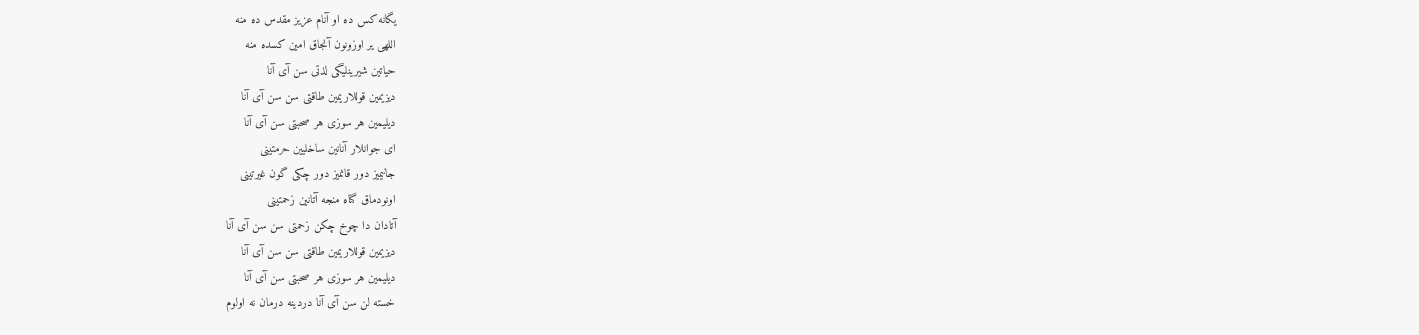یگانه کس ده او آنام عزیز مقدس ده منه
اللهی یر اوزونون آنجاق امین کسده منه
حیاتین شیرینلیگی لذتی سن آی آنا
دیزیمین قوللاریمین طاقتی سن سن آی آنا
دیلیمین هر سوزی هر صحبتی سن آی آنا
ای جوانلار آنانین ساخلیین حرمتینی
جانیمیز دور قانمیز دور چکی گون غیرتینی
اونودماق گناه منجه آتانین زحمتینی
آتادان دا چوخ چکن زحمتی سن سن آی آنا
دیزیمین قوللاریمین طاقتی سن سن آی آنا
دیلیمین هر سوزی هر صحبتی سن آی آنا
خسته لن سن آی آنا دردینه درمان نه اولوم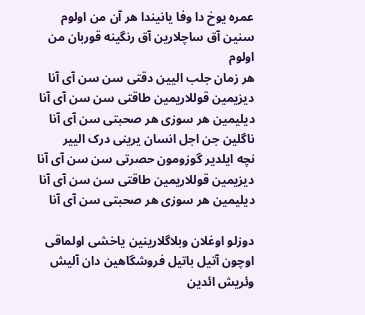عمره یوخ دا وفا یانیندا هر آن من اولوم
سنین آق ساچلارین آق رنگینه قوربان من اولوم
هر زمان جلب الیین دقتی سن سن آی آنا
دیزیمین قوللاریمین طاقتی سن سن آی آنا
دیلیمین هر سوزی هر صحبتی سن آی آنا
ناگلین جن اجل انسان یرینی درک الییر
نچه ایلدیر گوزومون حصرتی سن سن آی آنا
دیزیمین قوللاریمین طاقتی سن سن آی آنا
دیلیمین هر سوزی هر صحبتی سن آی آنا

دوزلو اوغلان وبلاگلارینین یاخشی اولماقی اوچون آتیل باتیل فروشگاهین دان آلیش وئریش ائدین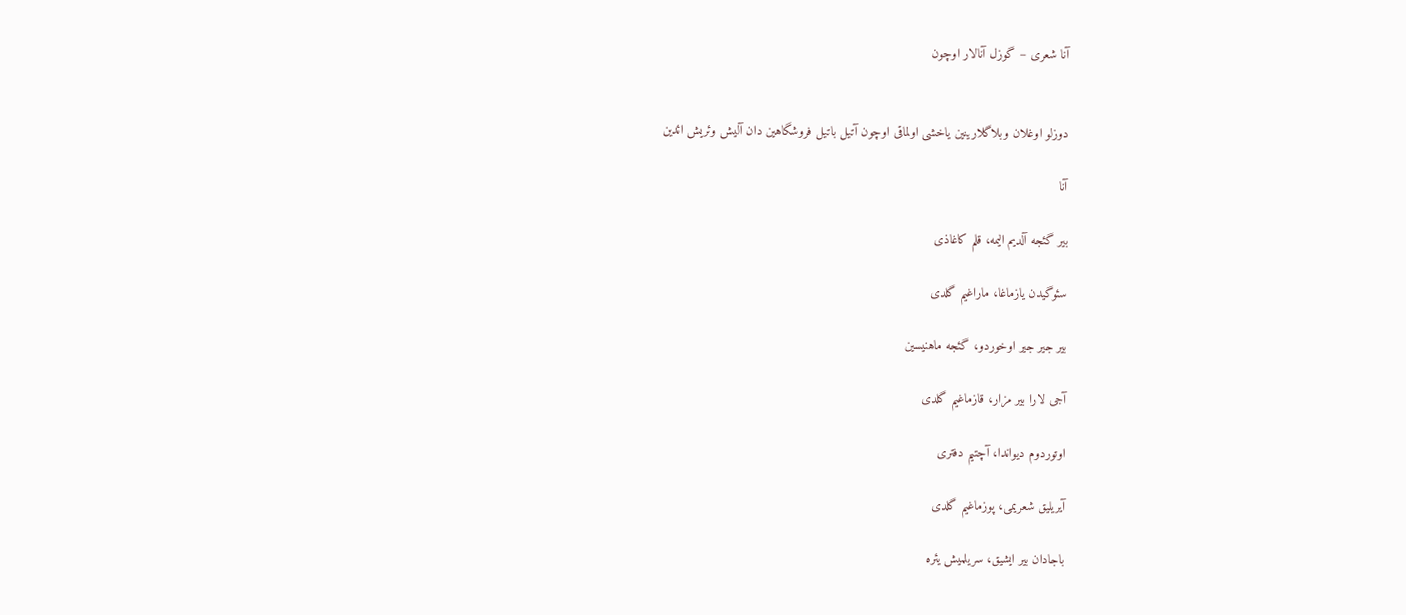آنا شعری – گوزل آنالار اوچون


دوزلو اوغلان وبلاگلارینین یاخشی اولماقی اوچون آتیل باتیل فروشگاهین دان آلیش وئریش ائدین

آنا

بیر گئجه آلدیم الیمه، قلم کاغاذی

سئوگیدن یازماغا، ماراغیم گلدی

بیر جیر جیر اوخوردو، گئجه ماهنیسین

آجی لارا بیر مزار، قازماغیم گلدی

اوتوردوم دیواندا، آچتیم دفتری

آیریلیق شعریمی، پوزماغیم گلدی

باجادان بیر ایشیق، سریلمیش یئره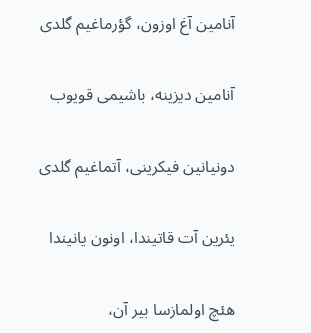آنامین آغ اوزون، گؤرماغیم گلدی

آنامین دیزینه، باشیمی قویوب

دونیانین فیکرینی، آتماغیم گلدی

یئرین آت قاتیندا، اونون یانیندا

هئچ اولمازسا بیر آن،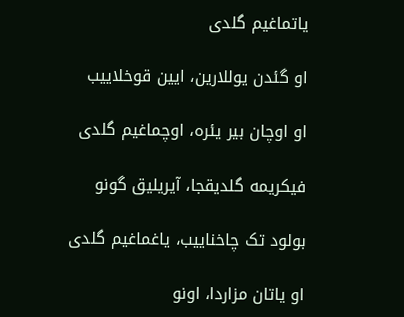یاتماغیم گلدی

او گئدن یوللارین، ایین قوخلاییب

او اوچان بیر یئره، اوچماغیم گلدی

فیکریمه گلدیقجا، آیریلیق گونو

بولود تک چاخناییب، یاغماغیم گلدی

او یاتان مزاردا، اونو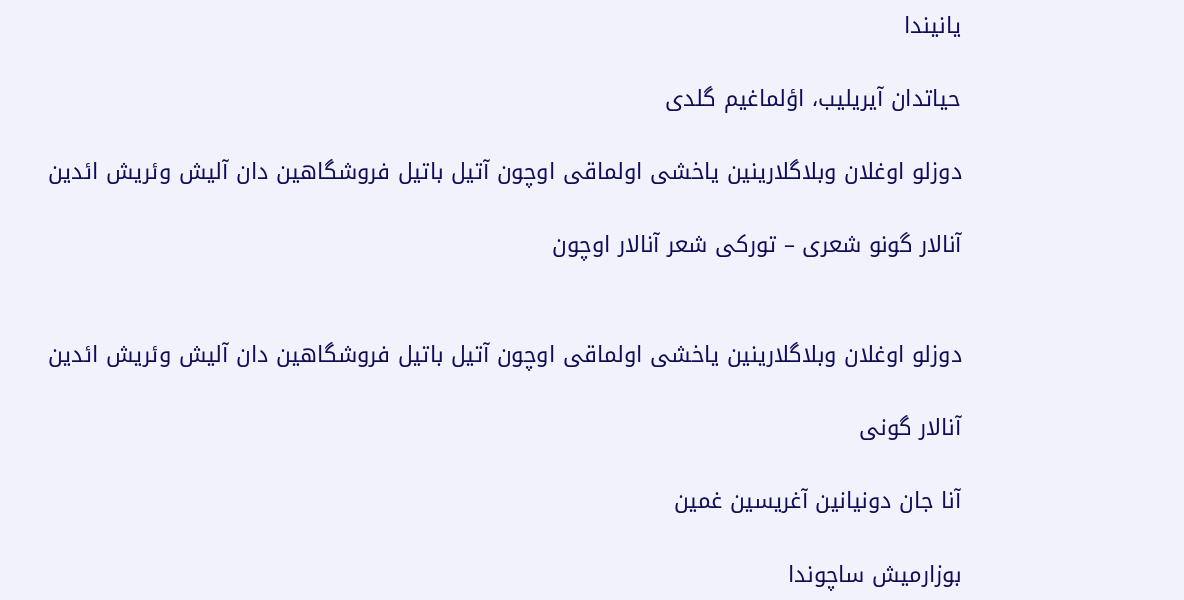یانیندا

حیاتدان آیریلیب، اؤلماغیم گلدی

دوزلو اوغلان وبلاگلارینین یاخشی اولماقی اوچون آتیل باتیل فروشگاهین دان آلیش وئریش ائدین

آنالار گونو شعری – تورکی شعر آنالار اوچون


دوزلو اوغلان وبلاگلارینین یاخشی اولماقی اوچون آتیل باتیل فروشگاهین دان آلیش وئریش ائدین

آنالار گونی

آنا جان دونیانین آغریسین غمین

بوزارمیش ساچوندا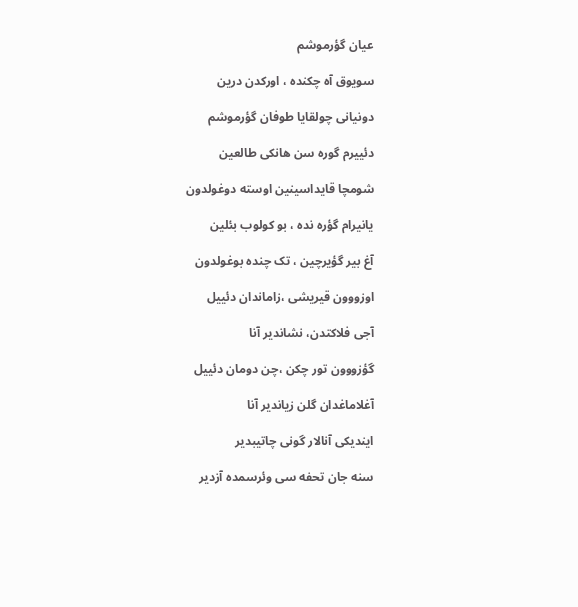عیان گؤرموشم

سویوق آه چکنده ، اورکدن درین

دونیانی چولقایا طوفان گؤرموشم

دئییرم گوره سن هانکی طالعین

شومچا قایداسینین اوسته دوغولدون

یانیرام گؤره نده ، بو کولوب بئلین

آغ بیر گؤیرچین ، تک چنده بوغولدون

اوزووون قیریشی ،زاماندان دئییل

آجی فلاکتدن، نشاندیر آنا

گؤزووون تور چکن ،چن دومان دئییل

آغلاماغدان گلن زیاندیر آنا

ایندیکی آنالار گونی چاتیبدیر

سنه جان تحفه سی وئرسمده آزدیر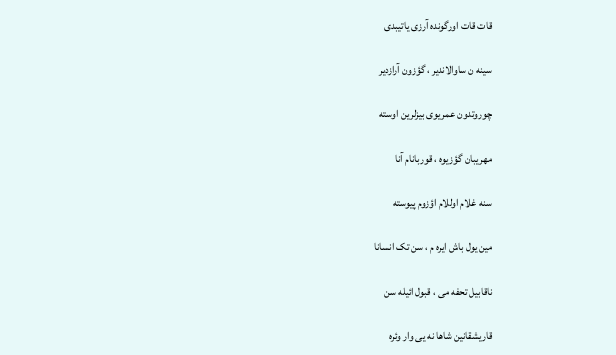قات قات اورگونده آرزی یاتیبدی

سینه ن ساوالاندیر ، گؤزون آرازدیر

چوروتدون عمریوی بیزلرین اوسته

مهریبان گؤزیوه ، قوربانام آنا

سنه غلام اوللام اؤزوم پیوسته

مین یول باش ایره م ، سن تک انسانا

ناقابیل تحفه می ، قبول ائیله سن

قاریشقانین شاها نه یی وار وئره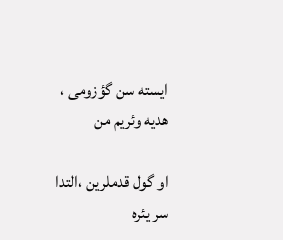ایسته سن گؤزومی ، هدیه وئریم من

او گول قدملرین ،التدا سر یئره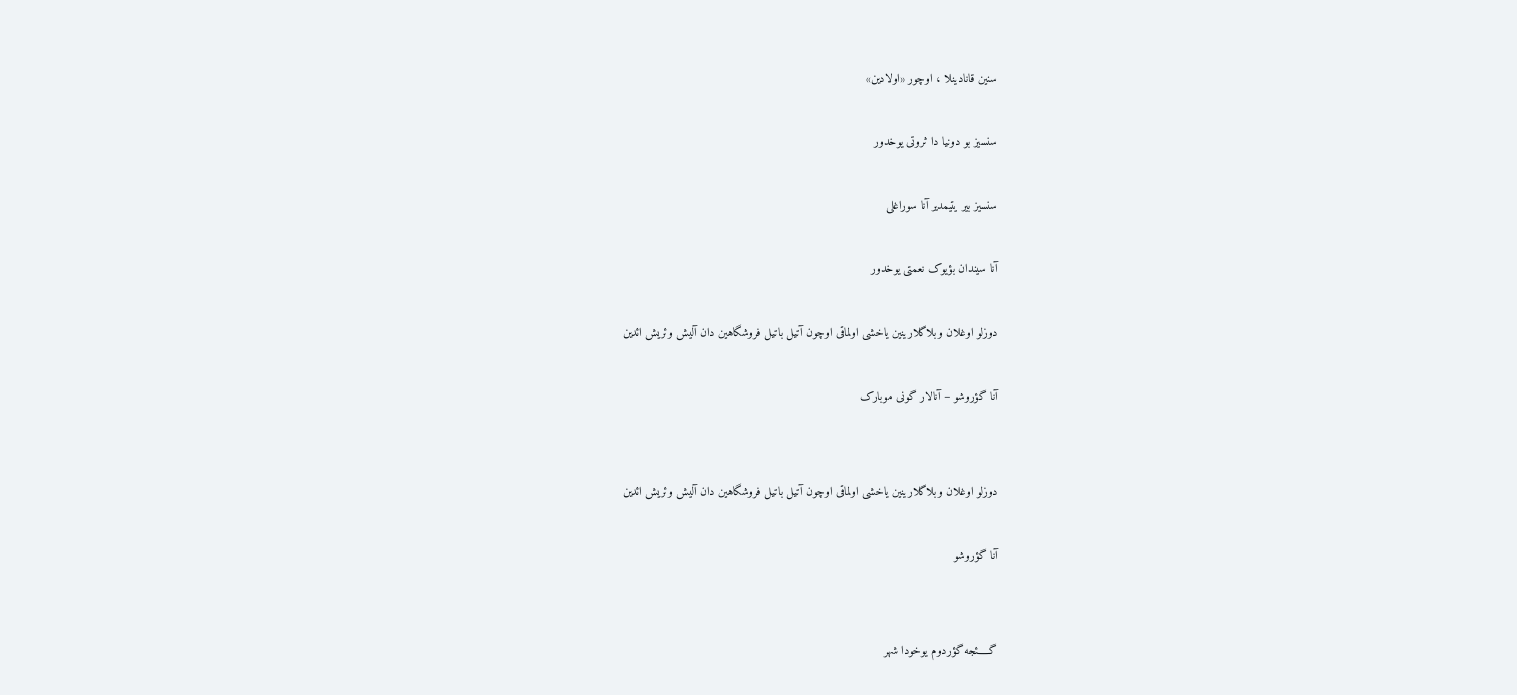سنین قانادینلا ، اوچور «اولادین»

سنسیز بو دونیا دا ثروتی یوخدور

سنسیز بیر یتیمدیر آنا سوراغلی

آنا سیندان بؤیوک نعمتی یوخدور

دوزلو اوغلان وبلاگلارینین یاخشی اولماقی اوچون آتیل باتیل فروشگاهین دان آلیش وئریش ائدین

آنا گؤروشو – آنالار گونی موبارک


دوزلو اوغلان وبلاگلارینین یاخشی اولماقی اوچون آتیل باتیل فروشگاهین دان آلیش وئریش ائدین

آنا گؤروشو


گـــــئجه گؤردوم یوخودا شهر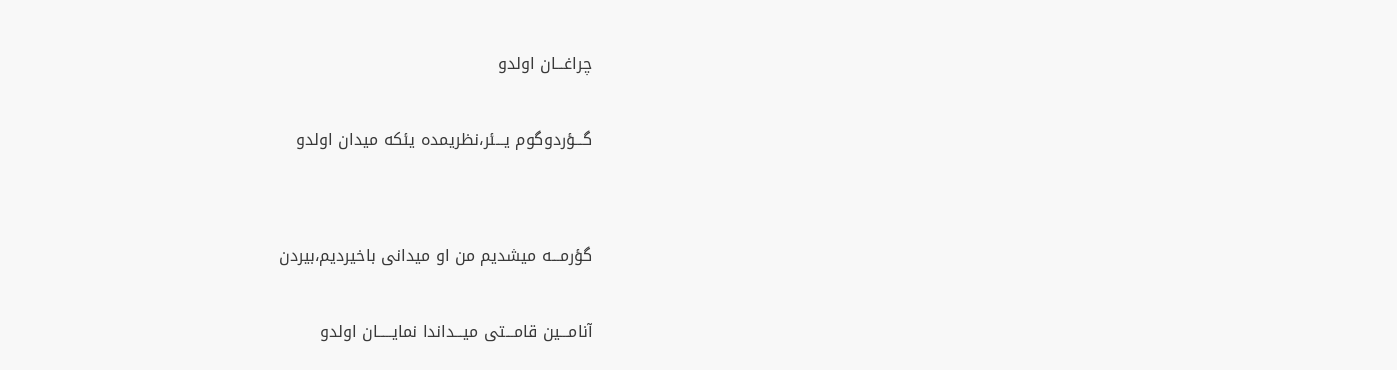چراغـــان اولدو

گـــؤردوگوم یـــئر،نظریمده یئکه میدان اولدو


گؤرمـــه میشدیم من او میدانی باخیردیم،بیردن

آنامـــین قامـــتی میـــداندا نمایـــــان اولدو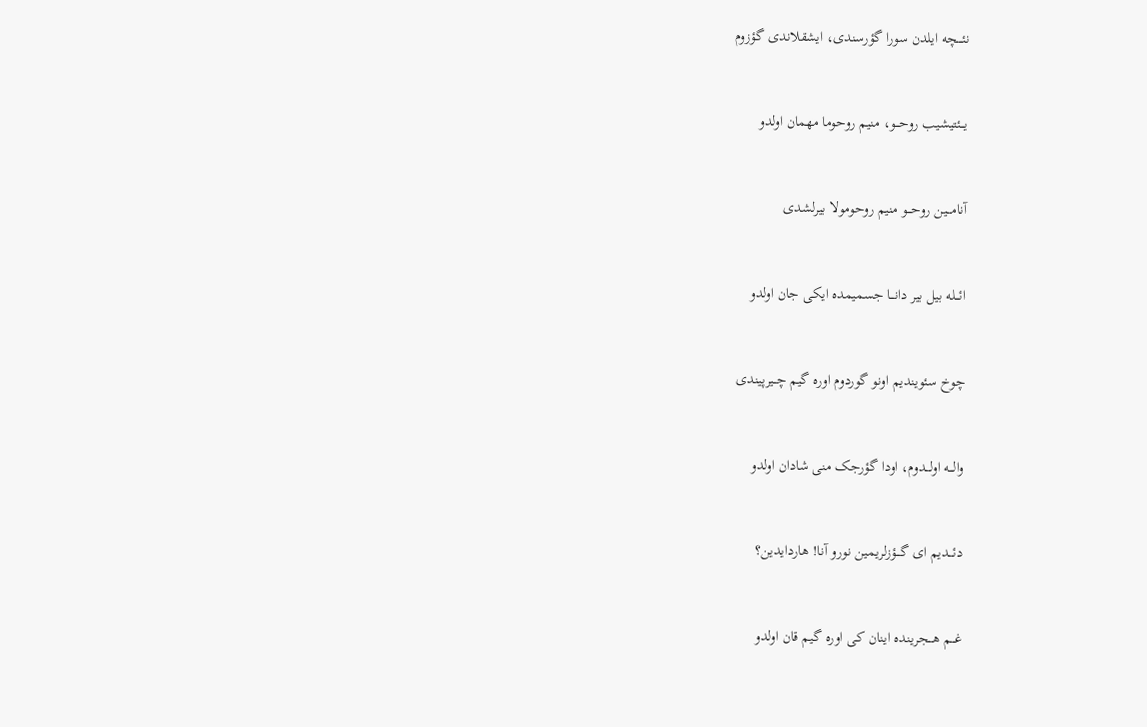نئــــچه ایلدن سورا گؤرسندی، ایشقلاندی گؤزوم


یـــئتیشیب روحـــو، منیم روحوما مهمان اولدو


آنامـــین روحـــو منیم روحومولا بیرلشدی


ائـــله بیل بیر دانـــا جسمیمده ایکی جان اولدو


چوخ سئویندیم اونو گوردوم اوره گیم چــیرپیندی


والـــه اولـــدوم، اودا گؤرجک منی شادان اولدو


دئـــدیم ای گـــؤزلریمین نورو آنا! هاردایدین؟


غـــم هـــجرینده اینان کی اوره گیم قان اولدو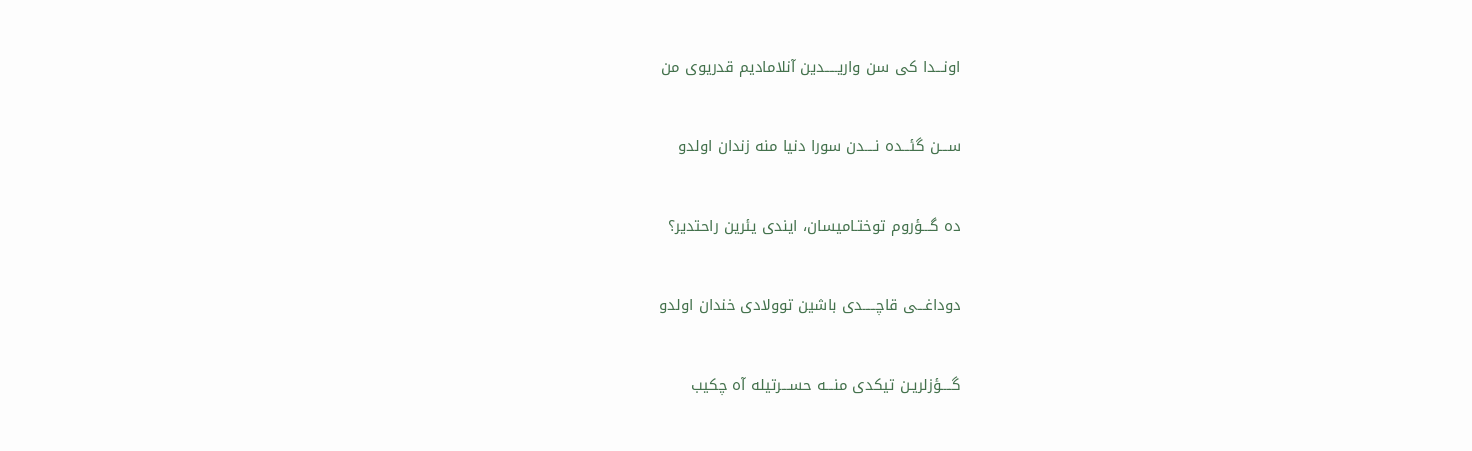اونـــدا کی سن واریـــــدین آنلامادیم قدریوی من


ســـن گئـــده نــــدن سورا دنیا منه زندان اولدو


ده گـــؤروم توختـامیسان، ایندی یئرین راحتدیر؟


دوداغـــی قاچـــــدی باشین توولادی خندان اولدو


گــــؤزلریـن تیکدی منـــه حســـرتیله آه چکیب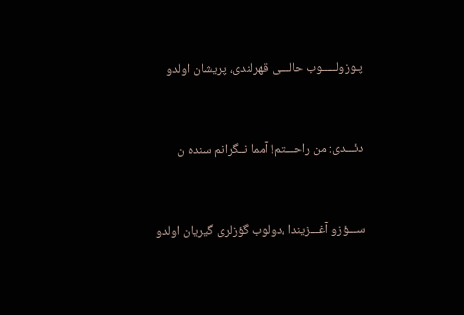پـوزولـــــوب حالـــی قهرلندی، پریشان اولدو


دئـــدی: من راحـــتم! آمما نــگرانم سنده ن


ســـؤزو آغـــزیندا ،دولوب گؤزلری گیریان اولدو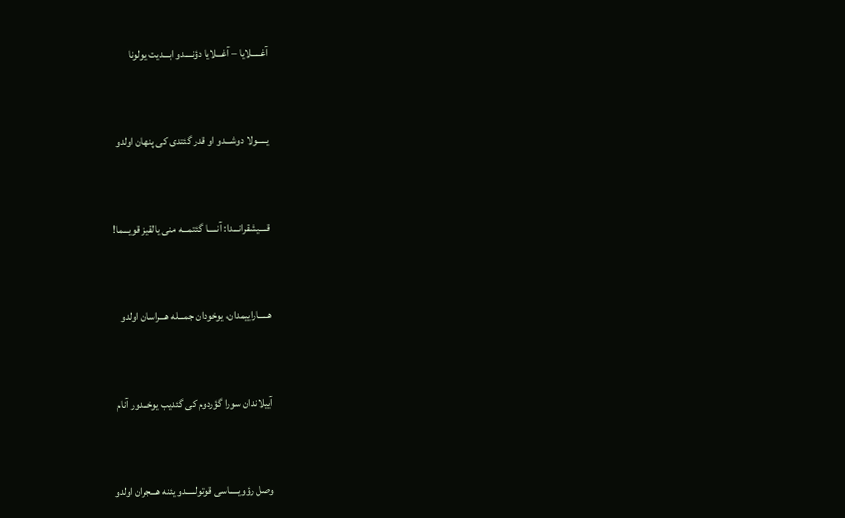آغـــــلایا – آغـــلایا دؤنــــدو ابـــدیت یولونا


یـــــولا دوشـــدو او قدر گئتدی کی پنهان اولدو


قــــیشقرانـــدا: آنـــــا گئتمـــه منی یالقیز قویـــما!


هـــــاراییمدان، یوخودان جمـــله هـــراسان اولدو


آییلاندان سورا گؤردوم کی گئدیب یوخــدور آنام


وصل رؤویـــــاسی قوتولـــــدو یئنه هـــجران اولدو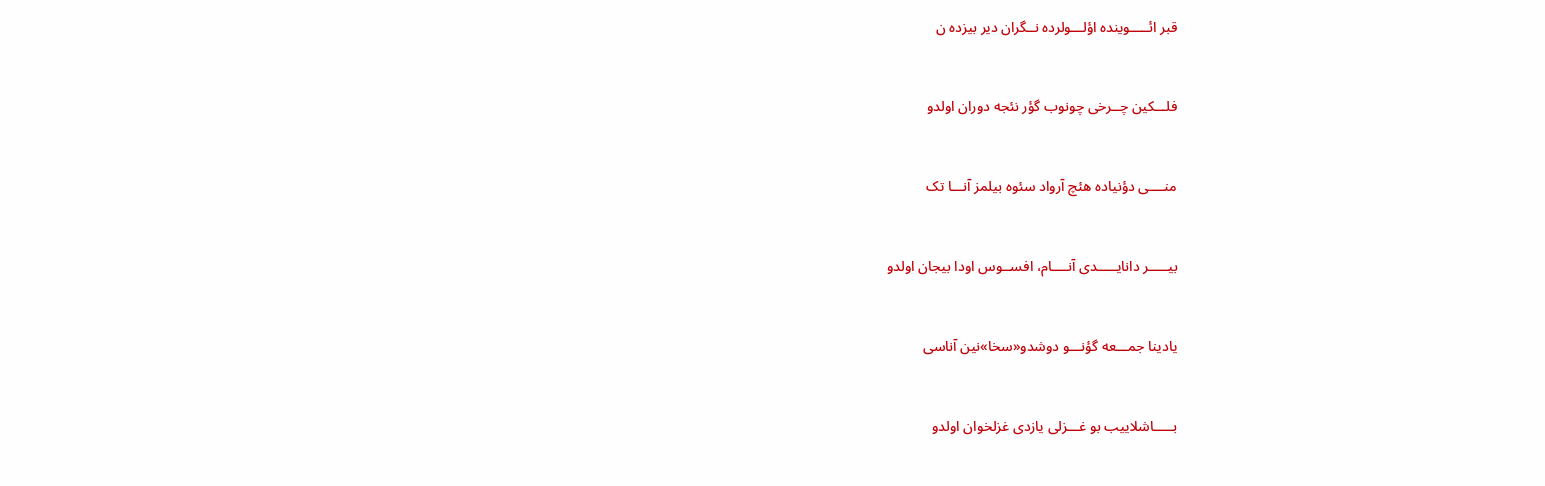قبر ائـــــوینده اؤلـــولرده نــگران دیر بیزده ن


فلـــکین چــرخی چونوب گؤر نئجه دوران اولدو


منــــی دؤنیاده هئچ آرواد سئوه بیلمز آنـــا تک


بیـــــر دانایـــــدی آنــــام، افســوس اودا بیجان اولدو


یادینا جمـــعه گؤنـــو دوشدو«سخا»نین آناسی


بـــــاشلاییب بو غـــزلی یازدی غزلخوان اولدو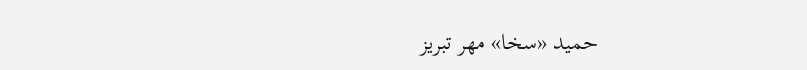حمید «سخا» مهر تبریز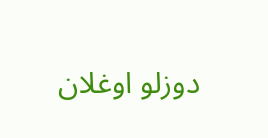دوزلو اوغلان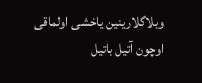وبلاگلارینین یاخشی اولماقی اوچون آتیل باتیل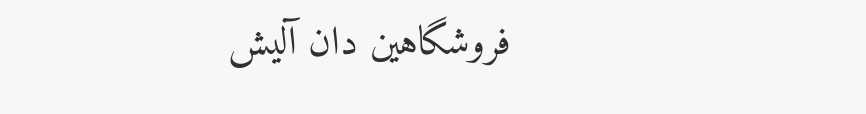فروشگاهین دان آلیش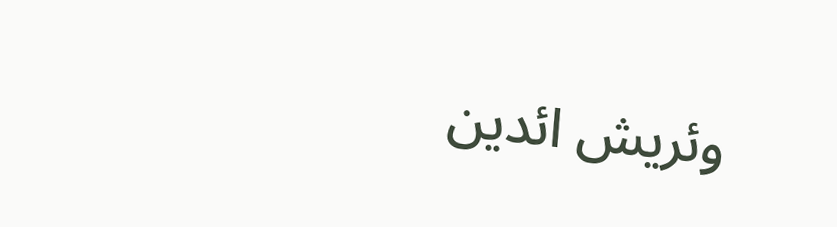وئریش ائدین